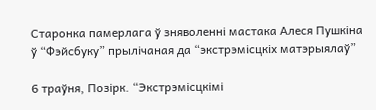Старонка памерлага ў зняволенні мастака Алеся Пушкіна ў “Фэйсбуку” прылічаная да “экстрэмісцкіх матэрыялаў”

6 траўня, Позірк. “Экстрэмісцкімі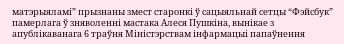матэрыяламі” прызнаны змест старонкі ў сацыяльнай сетцы “Фэйсбук” памерлага ў зняволенні мастака Алеся Пушкіна, вынікае з апублікаванага 6 траўня Міністэрствам інфармацыі папаўнення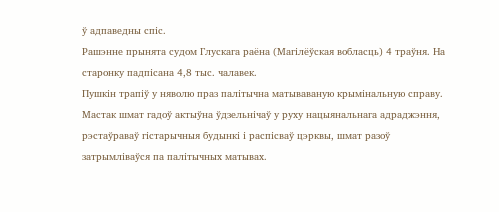ў адпаведны спіс.
Рашэнне прынята судом Глускага раёна (Магілёўская вобласць) 4 траўня. На старонку падпісана 4,8 тыс. чалавек.
Пушкін трапіў у няволю праз палітычна матываваную крымінальную справу.
Мастак шмат гадоў актыўна ўдзельнічаў у руху нацыянальнага адраджэння, рэстаўраваў гістарычныя будынкі і распісваў цэрквы, шмат разоў затрымліваўся па палітычных матывах.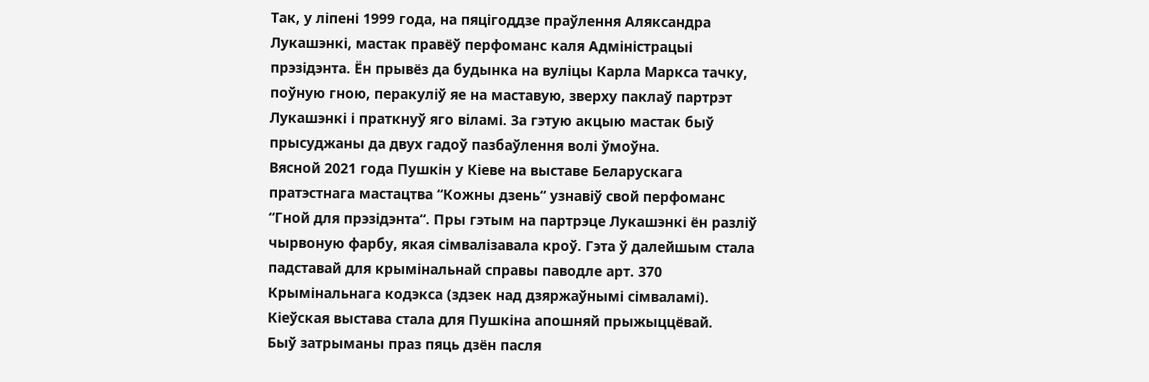Так, у ліпені 1999 года, на пяцігоддзе праўлення Аляксандра Лукашэнкі, мастак правёў перфоманс каля Адміністрацыі прэзідэнта. Ён прывёз да будынка на вуліцы Карла Маркса тачку, поўную гною, перакуліў яе на маставую, зверху паклаў партрэт Лукашэнкі і праткнуў яго віламі. За гэтую акцыю мастак быў прысуджаны да двух гадоў пазбаўлення волі ўмоўна.
Вясной 2021 года Пушкін у Кіеве на выставе Беларускага пратэстнага мастацтва “Кожны дзень“ узнавіў свой перфоманс “Гной для прэзідэнта“. Пры гэтым на партрэце Лукашэнкі ён разліў чырвоную фарбу, якая сімвалізавала кроў. Гэта ў далейшым стала падставай для крымінальнай справы паводле арт. 370 Крымінальнага кодэкса (здзек над дзяржаўнымі сімваламі).
Кіеўская выстава стала для Пушкіна апошняй прыжыццёвай.
Быў затрыманы праз пяць дзён пасля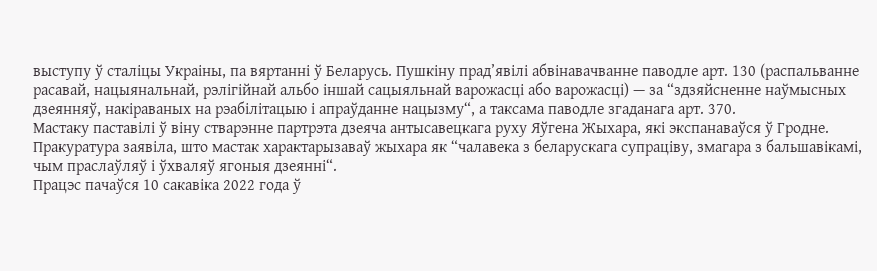выступу ў сталіцы Украіны, па вяртанні ў Беларусь. Пушкіну прад’явілі абвінавачванне паводле арт. 130 (распальванне расавай, нацыянальнай, рэлігійнай альбо іншай сацыяльнай варожасці або варожасці) — за “здзяйсненне наўмысных дзеянняў, накіраваных на рэабілітацыю і апраўданне нацызму“, а таксама паводле згаданага арт. 370.
Мастаку паставілі ў віну стварэнне партрэта дзеяча антысавецкага руху Яўгена Жыхара, які экспанаваўся ў Гродне. Пракуратура заявіла, што мастак характарызаваў жыхара як “чалавека з беларускага супраціву, змагара з бальшавікамі, чым праслаўляў і ўхваляў ягоныя дзеянні“.
Працэс пачаўся 10 сакавіка 2022 года ў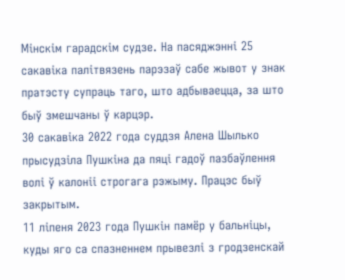Мінскім гарадскім судзе. На пасяджэнні 25 сакавіка палітвязень парэзаў сабе жывот у знак пратэсту супраць таго, што адбываецца, за што быў змешчаны ў карцэр.
30 сакавіка 2022 года суддзя Алена Шылько прысудзіла Пушкіна да пяці гадоў пазбаўлення волі ў калоніі строгага рэжыму. Працэс быў закрытым.
11 ліпеня 2023 года Пушкін памёр у бальніцы, куды яго са спазненнем прывезлі з гродзенскай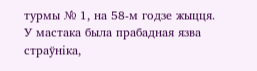турмы № 1, на 58-м годзе жыцця. У мастака была прабадная язва страўніка,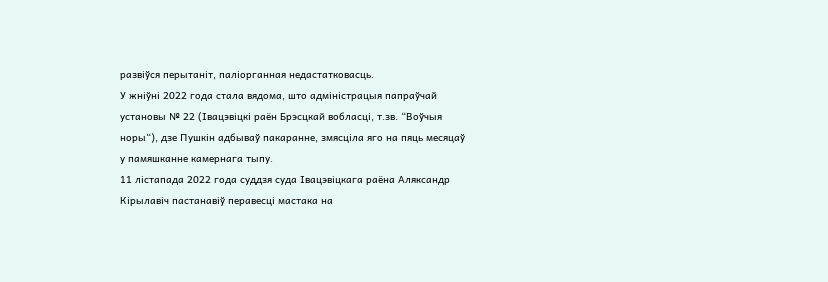развіўся перытаніт, паліорганная недастатковасць.
У жніўні 2022 года стала вядома, што адміністрацыя папраўчай установы № 22 (Івацэвіцкі раён Брэсцкай вобласці, т.зв. “Воўчыя норы“), дзе Пушкін адбываў пакаранне, змясціла яго на пяць месяцаў у памяшканне камернага тыпу.
11 лістапада 2022 года суддзя суда Івацэвіцкага раёна Аляксандр Кірылавіч пастанавіў перавесці мастака на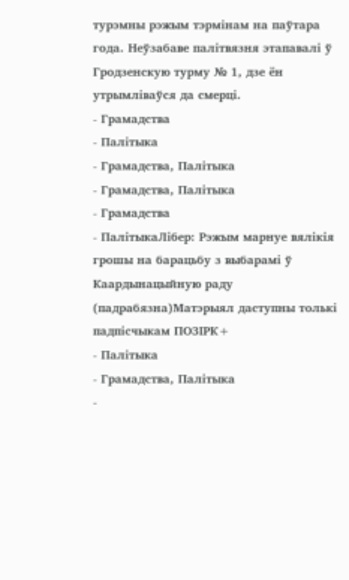турэмны рэжым тэрмінам на паўтара года. Неўзабаве палітвязня этапавалі ў Гродзенскую турму № 1, дзе ён утрымліваўся да смерці.
- Грамадства
- Палітыка
- Грамадства, Палітыка
- Грамадства, Палітыка
- Грамадства
- ПалітыкаЛібер: Рэжым марнуе вялікія грошы на барацьбу з выбарамі ў Каардынацыйную раду (падрабязна)Матэрыял даступны толькі падпісчыкам ПОЗІРК+
- Палітыка
- Грамадства, Палітыка
-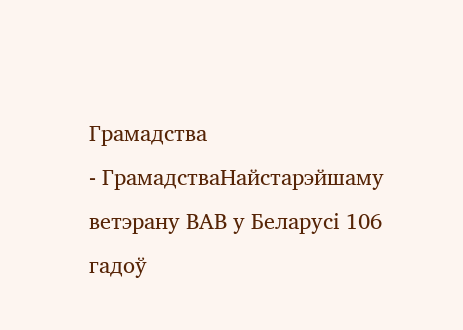Грамадства
- ГрамадстваНайстарэйшаму ветэрану ВАВ у Беларусі 106 гадоў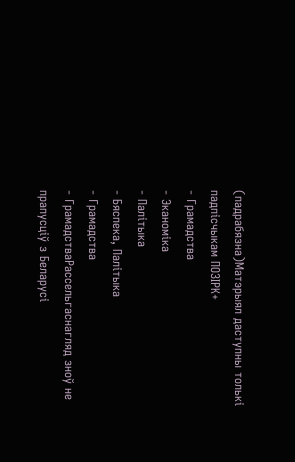(падрабязна)Матэрыял даступны толькі падпісчыкам ПОЗІРК+
- Грамадства
- Эканоміка
- Палітыка
- Бяспека, Палітыка
- Грамадства
- ГрамадстваРассельгаснагляд зноў не прапусціў з Беларусі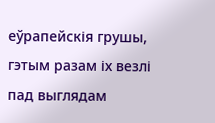еўрапейскія грушы, гэтым разам іх везлі пад выглядам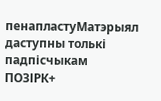пенапластуМатэрыял даступны толькі падпісчыкам ПОЗІРК+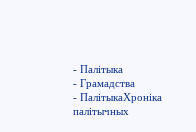- Палітыка
- Грамадства
- ПалітыкаХроніка палітычных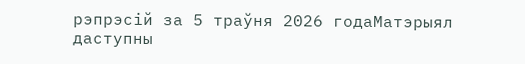рэпрэсій за 5 траўня 2026 годаМатэрыял даступны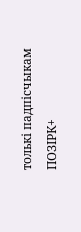толькі падпісчыкам ПОЗІРК+